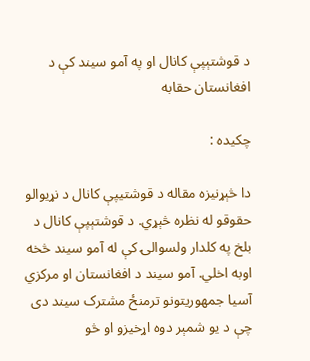د قوشتېپې کانال او په آمو سیند کې د افغانستان حقابه

چکیده :

دا څېړنیزه مقاله د قوشتیپې کانال د نړیوالو حقوقو له نظره څېړي. د قوشتېپې کانال د بلخ په کلدار ولسوالۍ کې له آمو سیند څخه اوبه اخلي. آمو سیند د افغانستان او مرکزي آسیا جمهوریتونو ترمنځ مشترک سیند دی چې د یو شمېر دوه اړخیزو او څو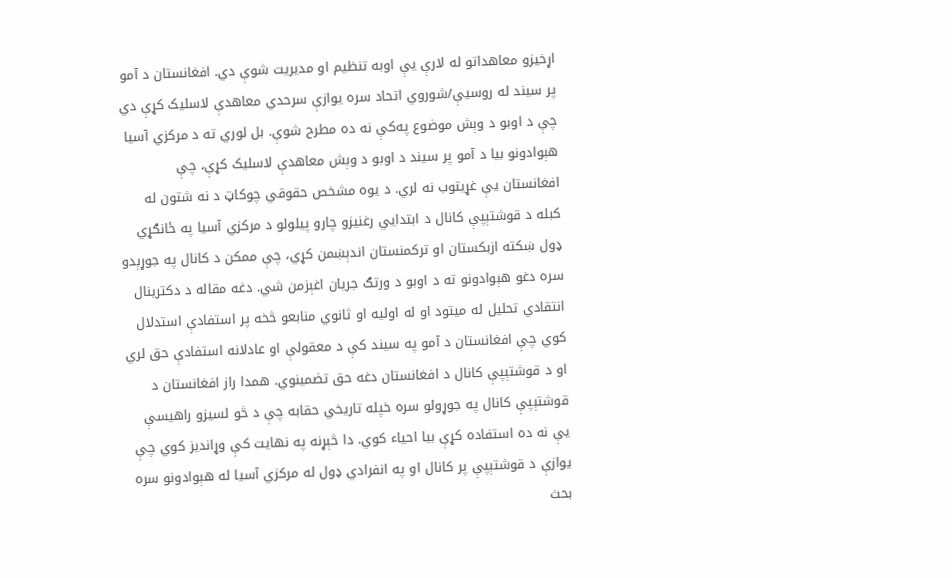اړخیزو معاهداتو له لارې یې اوبه تنظیم او مدیریت شوې دي. افغانستان د آمو پر سیند له روسيې/شوروي اتحاد سره یوازې سرحدي معاهدې لاسلیک کړې دي چې د اوبو د وېش موضوع په‌کې نه ده مطرح شوې. بل لوري ته د مرکزي آسیا هېوادونو بیا د آمو پر سیند د اوبو د وېش معاهدې لاسلیک کړې، چې افغانستان یې غړیتوب نه لري. د یوه مشخص حقوقي چوکاټ د نه شتون له کبله د قوشتېپې کانال د ابتدايي رغنیزو چارو پیلولو د مرکزي آسیا په ځانګړي ډول ښکته ازبکستان او ترکمنستان اندېښمن کړي، چې ممکن د کانال په جوړېدو سره دغو هېوادونو ته د اوبو د ورتګ جریان اغېزمن شي. دغه مقاله د دکترینال انتقادي تحلیل له میتود او له اولیه او ثانوي منابعو څخه پر استفادې استدلال کوي چې افغانستان د آمو په سیند کې د معقولې او عادلانه استفادې حق لري او د قوشتېپې کانال د افغانستان دغه حق تضمینوي. همدا راز افغانستان د قوشتېپې کانال په جوړولو سره خپله تاریخي حقابه چې د څو لسیزو راهیسې يې نه ده استفاده کړې بیا احیاء کوي. دا څېړنه په نهایت کې وړاندیز کوي چې یوازې د قوشتېپې پر کانال او په انفرادي ډول له مرکزي آسیا له هېوادونو سره بحث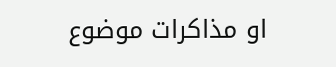او مذاکرات موضوع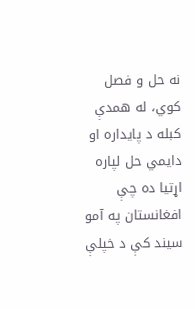نه حل و فصل کوي، له همدې کبله د پایداره او دایمي حل لپاره اړتیا ده چې افغانستان په آمو سیند کې د خپلې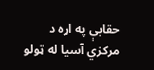حقابې په اړه د مرکزي آسیا له ټولو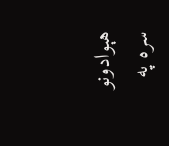هېوادونو سره په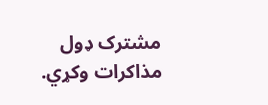مشترک ډول مذاکرات وکړي.